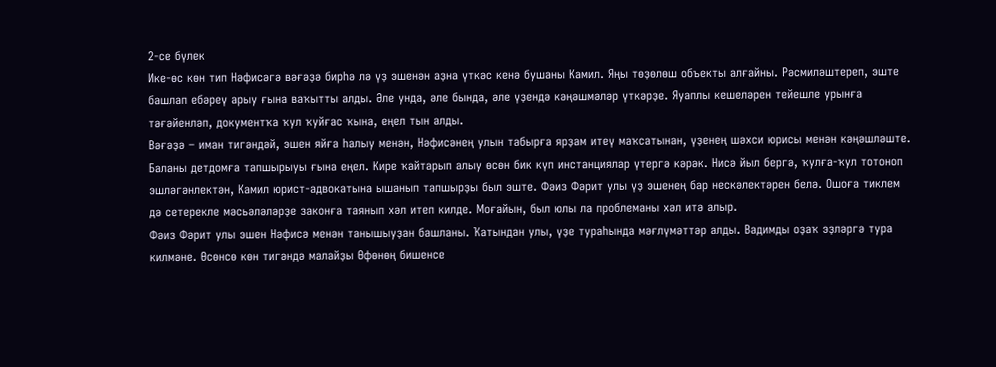2-се бүлек
Ике-өс көн тип Нәфисәгә вәғәҙә бирһә лә үҙ эшенән аҙна үткәс кенә бушаны Камил. Яңы төҙөлөш объекты алғайны. Рәсмиләштереп, эште башлап ебәреү арыу ғына ваҡытты алды. Әле унда, әле бында, әле үҙендә кәңәшмәләр үткәрҙе. Яуаплы кешеләрен тейешле урынға тәғәйенләп, документҡа ҡул ҡуйғас ҡына, еңел тын алды.
Вәғәҙә – иман тигәндәй, эшен яйға һалыу менән, Нәфисәнең улын табырға ярҙам итеү маҡсатынан, үҙенең шәхси юрисы менән кәңәшләште. Баланы детдомға тапшырыуы ғына еңел. Кире ҡайтарып алыу өсөн бик күп инстанциялар үтергә кәрәк. Нисә йыл бергә, ҡулға-ҡул тотоноп эшләгәнлектән, Камил юрист-адвокатына ышанып тапшырҙы был эште. Фәиз Фәрит улы үҙ эшенең бар нескәлектәрен белә. Ошоға тиклем дә сетерекле мәсьәләләрҙе законға таянып хәл итеп килде. Моғайын, был юлы ла проблеманы хәл итә алыр.
Фәиз Фәрит улы эшен Нәфисә менән танышыуҙан башланы. Ҡатындан улы, үҙе тураһында мәғлүмәттәр алды. Вадимды оҙаҡ эҙләргә тура килмәне. Өсөнсө көн тигәндә малайҙы Өфөнөң бишенсе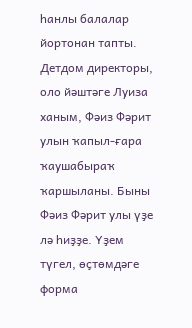һанлы балалар йортонан тапты. Детдом директоры, оло йәштәге Луиза ханым, Фәиз Фәрит улын ҡапыл-ғара ҡаушабыраҡ ҡаршыланы. Быны Фәиз Фәрит улы үҙе лә һиҙҙе. Үҙем түгел, өҫтөмдәге форма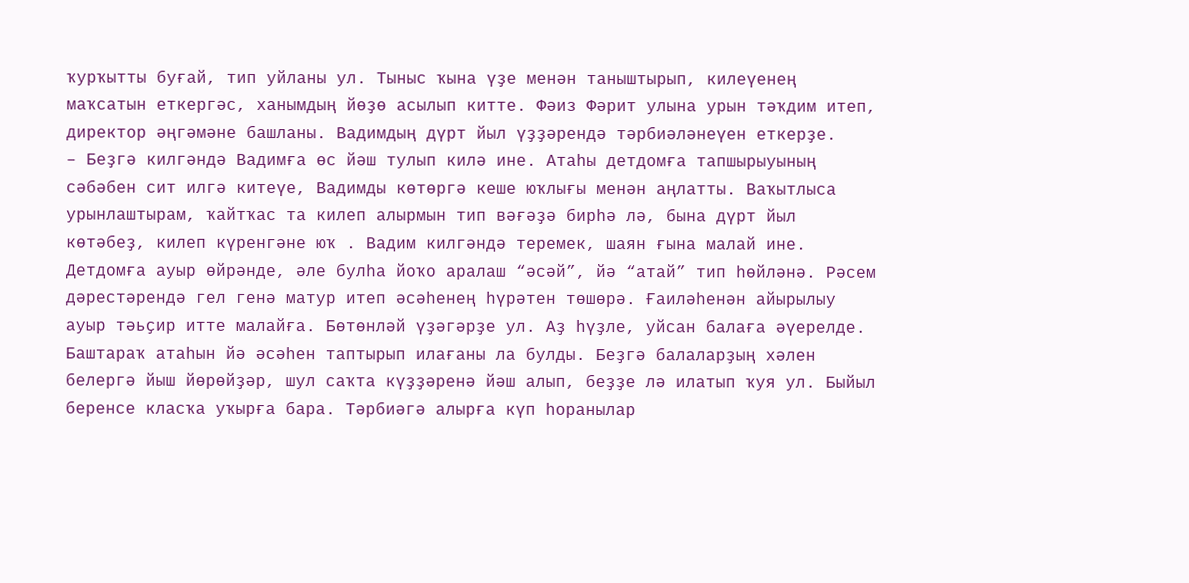ҡурҡытты буғай, тип уйланы ул. Тыныс ҡына үҙе менән таныштырып, килеүенең маҡсатын еткергәс, ханымдың йөҙө асылып китте. Фәиз Фәрит улына урын тәҡдим итеп, директор әңгәмәне башланы. Вадимдың дүрт йыл үҙҙәрендә тәрбиәләнеүен еткерҙе.
– Беҙгә килгәндә Вадимға өс йәш тулып килә ине. Атаһы детдомға тапшырыуының сәбәбен сит илгә китеүе, Вадимды көтөргә кеше юҡлығы менән аңлатты. Ваҡытлыса урынлаштырам, ҡайтҡас та килеп алырмын тип вәғәҙә бирһә лә, бына дүрт йыл көтәбеҙ, килеп күренгәне юҡ . Вадим килгәндә теремек, шаян ғына малай ине. Детдомға ауыр өйрәнде, әле булһа йоҡо аралаш “әсәй”, йә “атай” тип һөйләнә. Рәсем дәрестәрендә гел генә матур итеп әсәһенең һүрәтен төшөрә. Ғаиләһенән айырылыу ауыр тәьҫир итте малайға. Бөтөнләй үҙәгәрҙе ул. Аҙ һүҙле, уйсан балаға әүерелде. Баштараҡ атаһын йә әсәһен таптырып илағаны ла булды. Беҙгә балаларҙың хәлен белергә йыш йөрөйҙәр, шул саҡта күҙҙәренә йәш алып, беҙҙе лә илатып ҡуя ул. Быйыл беренсе класҡа уҡырға бара. Тәрбиәгә алырға күп һоранылар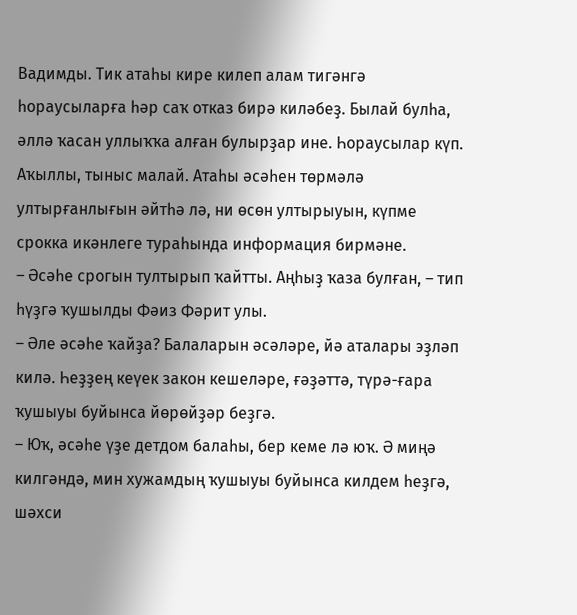Вадимды. Тик атаһы кире килеп алам тигәнгә һораусыларға һәр саҡ отказ бирә киләбеҙ. Былай булһа, әллә ҡасан уллыҡҡа алған булырҙар ине. Һораусылар күп. Аҡыллы, тыныс малай. Атаһы әсәһен төрмәлә ултырғанлығын әйтһә лә, ни өсөн ултырыуын, күпме срокка икәнлеге тураһында информация бирмәне.
– Әсәһе срогын тултырып ҡайтты. Аңһыҙ ҡаза булған, – тип һүҙгә ҡушылды Фәиз Фәрит улы.
– Әле әсәһе ҡайҙа? Балаларын әсәләре, йә аталары эҙләп килә. Һеҙҙең кеүек закон кешеләре, ғәҙәттә, түрә-ғара ҡушыуы буйынса йөрөйҙәр беҙгә.
– Юҡ, әсәһе үҙе детдом балаһы, бер кеме лә юҡ. Ә миңә килгәндә, мин хужамдың ҡушыуы буйынса килдем һеҙгә, шәхси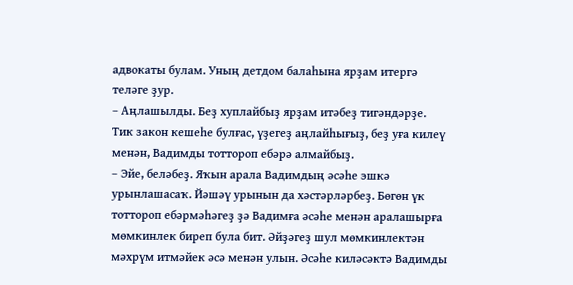адвокаты булам. Уның детдом балаһына ярҙам итергә теләге ҙур.
– Аңлашылды. Беҙ хуплайбыҙ ярҙам итәбеҙ тигәндәрҙе. Тик закон кешеһе булғас, үҙегеҙ аңлайһығыҙ, беҙ уға килеү менән, Вадимды тоттороп ебәрә алмайбыҙ.
– Эйе, беләбеҙ. Яҡын арала Вадимдың әсәһе эшкә урынлашасаҡ. Йәшәү урынын да хәстәрләрбеҙ. Бөгөн үк тоттороп ебәрмәһәгеҙ ҙә Вадимға әсәһе менән аралашырға мөмкинлек биреп була бит. Әйҙәгеҙ шул мөмкинлектән мәхрүм итмәйек әсә менән улын. Әсәһе киләсәктә Вадимды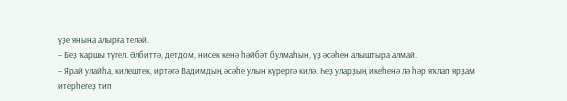үҙе янына алырға теләй.
– Беҙ ҡаршы түгел. Әлбиттә, детдом, нисек кенә һәйбәт булмаһын, үҙ әсәһен алыштыра алмай.
– Ярай улайһа, килештек, иртәгә Вадимдың әсәһе улын күрергә килә. Һеҙ уларҙың икеһенә лә һәр яҡлап ярҙам итерһегеҙ тип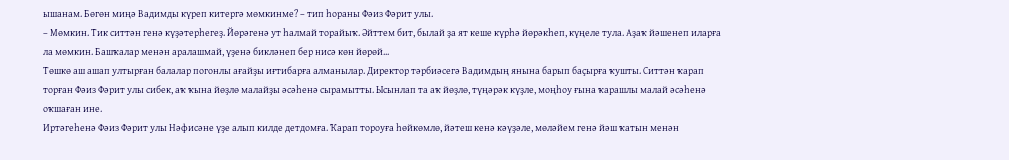ышанам. Бөгөн миңә Вадимды күреп китергә мөмкинме? – тип һораны Фәиз Фәрит улы.
– Мөмкин. Тик ситтән генә күҙәтерһегеҙ. Йөрәгенә ут һалмай торайыҡ. Әйттем бит, былай ҙа ят кеше күрһә йөрәкһеп, күңеле тула. Аҙаҡ йәшенеп иларға ла мөмкин. Башҡалар менән аралашмай, үҙенә бикләнеп бер нисә көн йөрөй...
Төшкө аш ашап ултырған балалар погонлы ағайҙы иғтибарға алманылар. Директор тәрбиәсегә Вадимдың янына барып баҫырға ҡушты. Ситтән ҡарап торған Фәиз Фәрит улы сибек, аҡ ҡына йөҙлө малайҙы әсәһенә сырамытты. Ысынлап та аҡ йөҙлө, түңәрәк күҙле, моңһоу ғына ҡарашлы малай әсәһенә оҡшаған ине.
Иртәгеһенә Фәиз Фәрит улы Нәфисәне үҙе алып килде детдомға. Ҡарап тороуға һөйкөмлө, йәтеш кенә кәүҙәле, мөләйем генә йәш ҡатын менән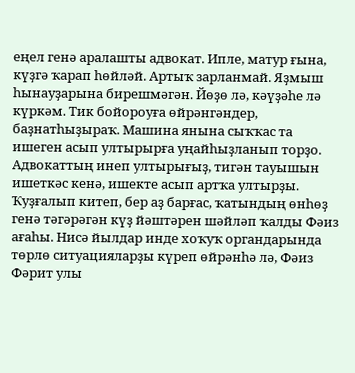еңел генә аралашты адвокат. Ипле, матур ғына, күҙгә ҡарап һөйләй. Артыҡ зарланмай. Яҙмыш һынауҙарына бирешмәгән. Йөҙө лә, кәүҙәһе лә күркәм. Тик бойороуға өйрәнгәндер, баҙнатһыҙыраҡ. Машина янына сыҡҡас та ишеген асып ултырырға уңайһыҙланып торҙо. Адвокаттың инеп ултырығыҙ, тигән тауышын ишеткәс кенә, ишекте асып артҡа ултырҙы. Ҡуҙғалып китеп, бер аҙ барғас, ҡатындың өнһөҙ генә тәгәрәгән күҙ йәштәрен шәйләп ҡалды Фәиз ағаһы. Нисә йылдар инде хоҡуҡ органдарында төрлө ситуацияларҙы күреп өйрәнһә лә, Фәиз Фәрит улы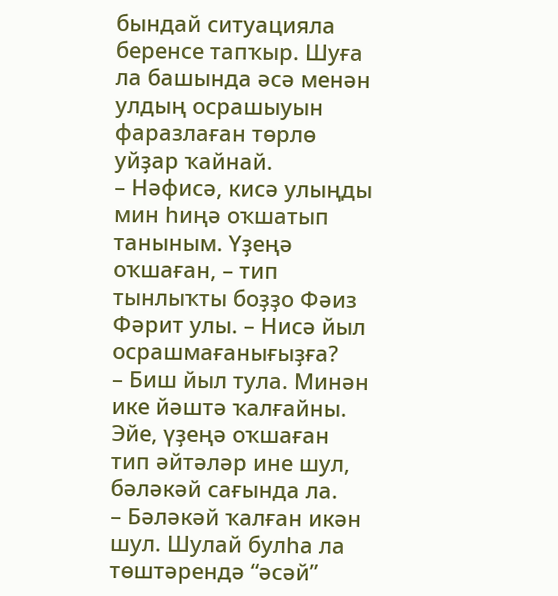бындай ситуацияла беренсе тапҡыр. Шуға ла башында әсә менән улдың осрашыуын фаразлаған төрлө уйҙар ҡайнай.
– Нәфисә, кисә улыңды мин һиңә оҡшатып таныным. Үҙеңә оҡшаған, – тип тынлыҡты боҙҙо Фәиз Фәрит улы. – Нисә йыл осрашмағанығыҙға?
– Биш йыл тула. Минән ике йәштә ҡалғайны. Эйе, үҙеңә оҡшаған тип әйтәләр ине шул, бәләкәй сағында ла.
– Бәләкәй ҡалған икән шул. Шулай булһа ла төштәрендә “әсәй”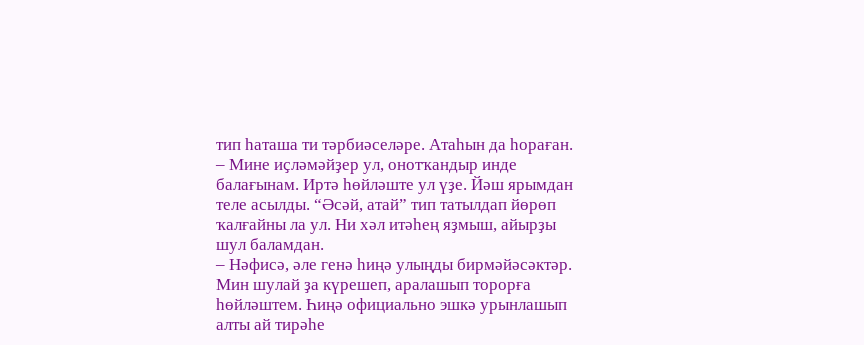тип һаташа ти тәрбиәселәре. Атаһын да һораған.
– Мине иҫләмәйҙер ул, онотҡандыр инде балағынам. Иртә һөйләште ул үҙе. Йәш ярымдан теле асылды. “Әсәй, атай” тип татылдап йөрөп ҡалғайны ла ул. Ни хәл итәһең яҙмыш, айырҙы шул баламдан.
– Нәфисә, әле генә һиңә улыңды бирмәйәсәктәр. Мин шулай ҙа күрешеп, аралашып торорға һөйләштем. Һиңә официально эшкә урынлашып алты ай тирәһе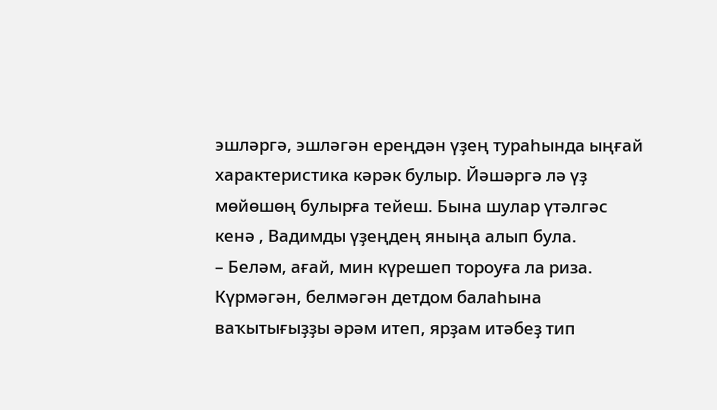эшләргә, эшләгән ереңдән үҙең тураһында ыңғай характеристика кәрәк булыр. Йәшәргә лә үҙ мөйөшөң булырға тейеш. Бына шулар үтәлгәс кенә , Вадимды үҙеңдең яныңа алып була.
– Беләм, ағай, мин күрешеп тороуға ла риза. Күрмәгән, белмәгән детдом балаһына ваҡытығыҙҙы әрәм итеп, ярҙам итәбеҙ тип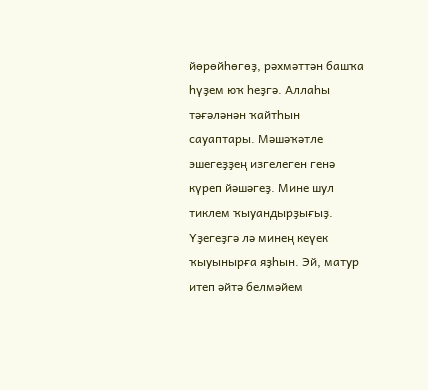йөрөйһөгөҙ, рәхмәттән башҡа һүҙем юҡ һеҙгә. Аллаһы тәғәләнән ҡайтһын сауаптары. Мәшәҡәтле эшегеҙҙең изгелеген генә күреп йәшәгеҙ. Мине шул тиклем ҡыуандырҙығыҙ. Үҙегеҙгә лә минең кеүек ҡыуынырға яҙһын. Эй, матур итеп әйтә белмәйем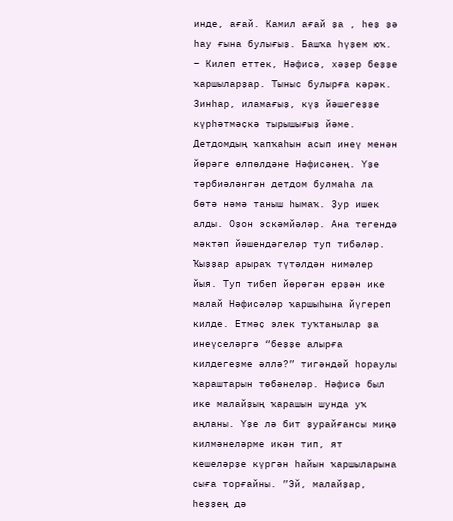инде, ағай. Камил ағай ҙа , һеҙ ҙә һау ғына булығыҙ. Башҡа һүҙем юҡ.
– Килеп еттек, Нәфисә, хәҙер беҙҙе ҡаршыларҙар. Тыныс булырға кәрәк. Зинһар, иламағыҙ, күҙ йәшегеҙҙе күрһәтмәҫкә тырышығыҙ йәме.
Детдомдың ҡапҡаһын асып инеү менән йөрәге өлпөлдәне Нәфисәнең. Үҙе тәрбиәләнгән детдом булмаһа ла бөтә нәмә таныш һымаҡ. Ҙур ишек алды. Оҙон эскәмйәләр. Ана тегендә мәктәп йәшендәгеләр туп тибәләр. Ҡыҙҙар арыраҡ түтәлдән нимәлер йыя. Туп тибеп йөрөгән ерҙән ике малай Нәфисәләр ҡаршыһына йүгереп килде. Етмәҫ элек туҡтанылар ҙа инеүселәргә “беҙҙе алырға килдегеҙме әллә?” тигәндәй һораулы ҡараштарын төбәнеләр. Нәфисә был ике малайҙың ҡарашын шунда уҡ аңланы. Үҙе лә бит ҙурайғансы миңә килмәнеләрме икән тип, ят кешеләрҙе күргән һайын ҡаршыларына сыға торғайны. ”Эй, малайҙар, һеҙҙең дә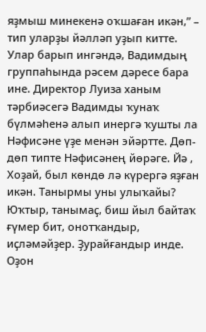яҙмыш минекенә оҡшаған икән,” – тип уларҙы йәлләп уҙып китте.
Улар барып ингәндә, Вадимдың группаһында рәсем дәресе бара ине. Директор Луиза ханым тәрбиәсегә Вадимды ҡунаҡ бүлмәһенә алып инергә ҡушты ла Нәфисәне үҙе менән эйәртте. Дөп-дөп типте Нәфисәнең йөрәге. Йә , Хоҙай, был көндө лә күрергә яҙған икән. Танырмы уны улыҡайы? Юҡтыр, танымаҫ, биш йыл байтаҡ ғүмер бит, онотҡандыр, иҫләмәйҙер. Ҙурайғандыр инде.
Оҙон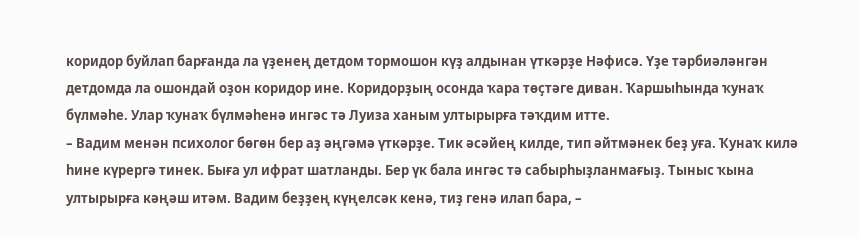коридор буйлап барғанда ла үҙенең детдом тормошон күҙ алдынан үткәрҙе Нәфисә. Үҙе тәрбиәләнгән детдомда ла ошондай оҙон коридор ине. Коридорҙың осонда ҡара төҫтәге диван. Ҡаршыһында ҡунаҡ бүлмәһе. Улар ҡунаҡ бүлмәһенә ингәс тә Луиза ханым ултырырға тәҡдим итте.
– Вадим менән психолог бөгөн бер аҙ әңгәмә үткәрҙе. Тик әсәйең килде, тип әйтмәнек беҙ уға. Ҡунаҡ килә һине күрергә тинек. Быға ул ифрат шатланды. Бер үк бала ингәс тә сабырһыҙланмағыҙ. Тыныс ҡына ултырырға кәңәш итәм. Вадим беҙҙең күңелсәк кенә, тиҙ генә илап бара, –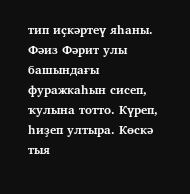тип иҫкәртеү яһаны.
Фәиз Фәрит улы башындағы фуражкаһын сисеп, ҡулына тотто. Күреп, һиҙеп ултыра. Көскә тыя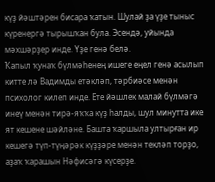күҙ йәштәрен бисара ҡатын. Шулай ҙа үҙе тыныс күренергә тырышҡан була. Эсендә, уйында мәхшәрҙер инде. Үҙе генә белә.
Ҡапыл ҡунаҡ бүлмәһенең ишеге еңел генә асылып китте лә Вадимды етәкләп, тәрбиәсе менән психолог килеп инде. Ете йәшлек малай бүлмәгә инеү менән тирә-яҡҡа күҙ һалды, шул минутта ике ят кешене шәйләне. Башта ҡаршыла ултырған ир кешегә түп-түңәрәк күҙҙәре менән текләп торҙо, аҙаҡ ҡарашын Нәфисәгә күсерҙе.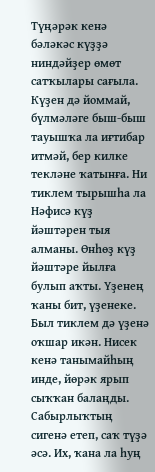Түңәрәк кенә бәләкәс күҙҙә ниндәйҙер өмөт сатҡылары сағыла. Күҙен дә йоммай, бүлмәләге быш-быш тауышҡа ла иғтибар итмәй, бер килке текләне ҡатынға. Ни тиклем тырышһа ла Нәфисә күҙ йәштәрен тыя алманы. Өнһөҙ күҙ йәштәре йылға булып аҡты. Үҙенең ҡаны бит, үҙенеке. Был тиклем дә үҙенә оҡшар икән. Нисек кенә танымайһың инде, йөрәк ярып сыҡҡан балаңды. Сабырлыҡтың сигенә етеп, саҡ түҙә әсә. Их, ҡана ла һуң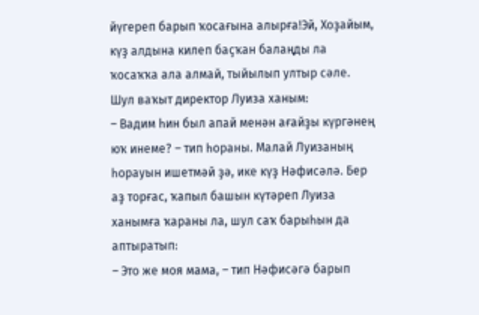йүгереп барып ҡосағына алырға!Эй, Хоҙайым, күҙ алдына килеп баҫҡан балаңды ла ҡосаҡҡа ала алмай, тыйылып ултыр сәле. Шул ваҡыт директор Луиза ханым:
– Вадим һин был апай менән ағайҙы күргәнең юҡ инеме? – тип һораны. Малай Луизаның һорауын ишетмәй ҙә, ике күҙ Нәфисәлә. Бер аҙ торғас, ҡапыл башын күтәреп Луиза ханымға ҡараны ла, шул саҡ барыһын да аптыратып:
– Это же моя мама, – тип Нәфисәгә барып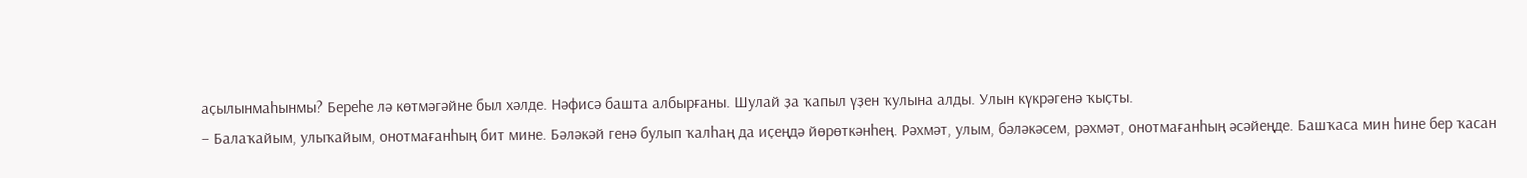аҫылынмаһынмы? Береһе лә көтмәгәйне был хәлде. Нәфисә башта албырғаны. Шулай ҙа ҡапыл үҙен ҡулына алды. Улын күкрәгенә ҡыҫты.
– Балаҡайым, улыҡайым, онотмағанһың бит мине. Бәләкәй генә булып ҡалһаң да иҫеңдә йөрөткәнһең. Рәхмәт, улым, бәләкәсем, рәхмәт, онотмағанһың әсәйеңде. Башҡаса мин һине бер ҡасан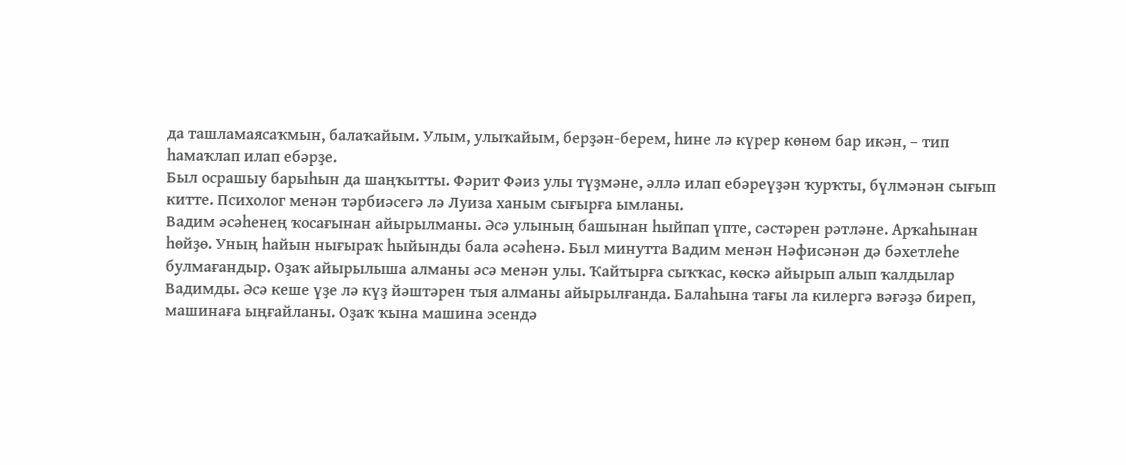да ташламаясаҡмын, балаҡайым. Улым, улыҡайым, берҙән-берем, һине лә күрер көнөм бар икән, – тип һамаҡлап илап ебәрҙе.
Был осрашыу барыһын да шаңҡытты. Фәрит Фәиз улы түҙмәне, әллә илап ебәреүҙән ҡурҡты, бүлмәнән сығып китте. Психолог менән тәрбиәсегә лә Луиза ханым сығырға ымланы.
Вадим әсәһенең ҡосағынан айырылманы. Әсә улының башынан һыйпап үпте, сәстәрен рәтләне. Арҡаһынан һөйҙө. Уның һайын нығыраҡ һыйынды бала әсәһенә. Был минутта Вадим менән Нәфисәнән дә бәхетлеһе булмағандыр. Оҙаҡ айырылыша алманы әсә менән улы. Ҡайтырға сыҡҡас, көскә айырып алып ҡалдылар Вадимды. Әсә кеше үҙе лә күҙ йәштәрен тыя алманы айырылғанда. Балаһына тағы ла килергә вәғәҙә биреп, машинаға ыңғайланы. Оҙаҡ ҡына машина эсендә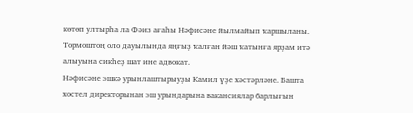көтөп ултырһа ла Фәиз ағаһы Нәфисәне йылмайып ҡаршыланы. Тормоштоң оло дауылында яңғыҙ ҡалған йәш ҡатынға ярҙам итә алыуына сикһеҙ шат ине адвокат.
Нәфисәне эшкә урынлаштырыуҙы Камил үҙе хәстәрләне. Башта хостел директорынан эш урындарына вакансиялар барлығын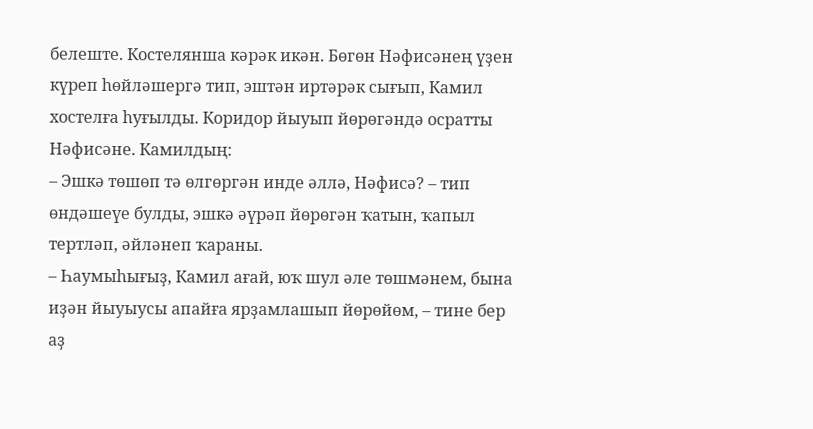белеште. Костелянша кәрәк икән. Бөгөн Нәфисәнең үҙен күреп һөйләшергә тип, эштән иртәрәк сығып, Камил хостелға һуғылды. Коридор йыуып йөрөгәндә осратты Нәфисәне. Камилдың:
– Эшкә төшөп тә өлгөргән инде әллә, Нәфисә? – тип өндәшеүе булды, эшкә әүрәп йөрөгән ҡатын, ҡапыл тертләп, әйләнеп ҡараны.
– Һаумыһығыҙ, Камил ағай, юҡ шул әле төшмәнем, бына иҙән йыуыусы апайға ярҙамлашып йөрөйөм, – тине бер аҙ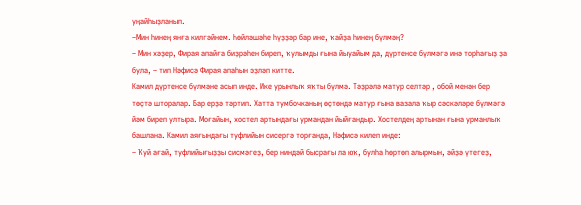уңайһыҙланып.
–Мин һинең янға килгәйнем. Һөйләшәһе һүҙҙәр бар ине, ҡайҙа һинең бүлмәң?
– Мин хәҙер, Фирая апайға биҙрәһен биреп, ҡулымды ғына йыуайым да, дүртенсе бүлмәгә инә торһағыҙ ҙа була, – тип Нәфисә Фирая апаһын эҙләп китте.
Камил дүртенсе бүлмәне асып инде. Ике урынлыҡ яҡты бүлмә. Тәҙрәлә матур селтәр , обой менән бер төҫтә шторалар. Бар ерҙә тәртип. Хатта тумбочканың өҫтөндә матур ғына вазала ҡыр сәскәләре бүлмәгә йәм биреп ултыра. Моғайын, хостел артындағы урмандан йыйғандыр. Хостелдең артынан ғына урманлыҡ башлана. Камил аяғындағы туфлийын сисергә торғанда, Нәфисә килеп инде:
– Ҡуй ағай, туфлийығыҙҙы сисмәгеҙ, бер ниндәй бысрағы ла юҡ, булһа һөртөп алырмын, әйҙә үтегеҙ,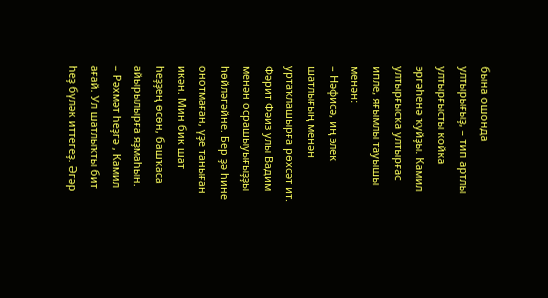бына ошонда ултырығыҙ, – тип артлы ултырғысты койка эргәһенә ҡуйҙы. Камил ултырғысҡа ултырғас ипле, яғымлы тауышы менән:
– Нәфисә, иң элек шатлығың менән уртаҡлашырға рөхсәт ит. Фәрит Фәиз улы Вадим менән осрашыуығыҙҙы һөйләгәйне. Бер ҙә һине онотмаған, үҙе таныған икән. Мин бик шат һеҙҙең өсөн, башҡаса айырылырға яҙмаһын.
– Рәхмәт һеҙгә , Камил ағай. Ул шатлыҡты бит һеҙ бүләк иттегеҙ. Әгәр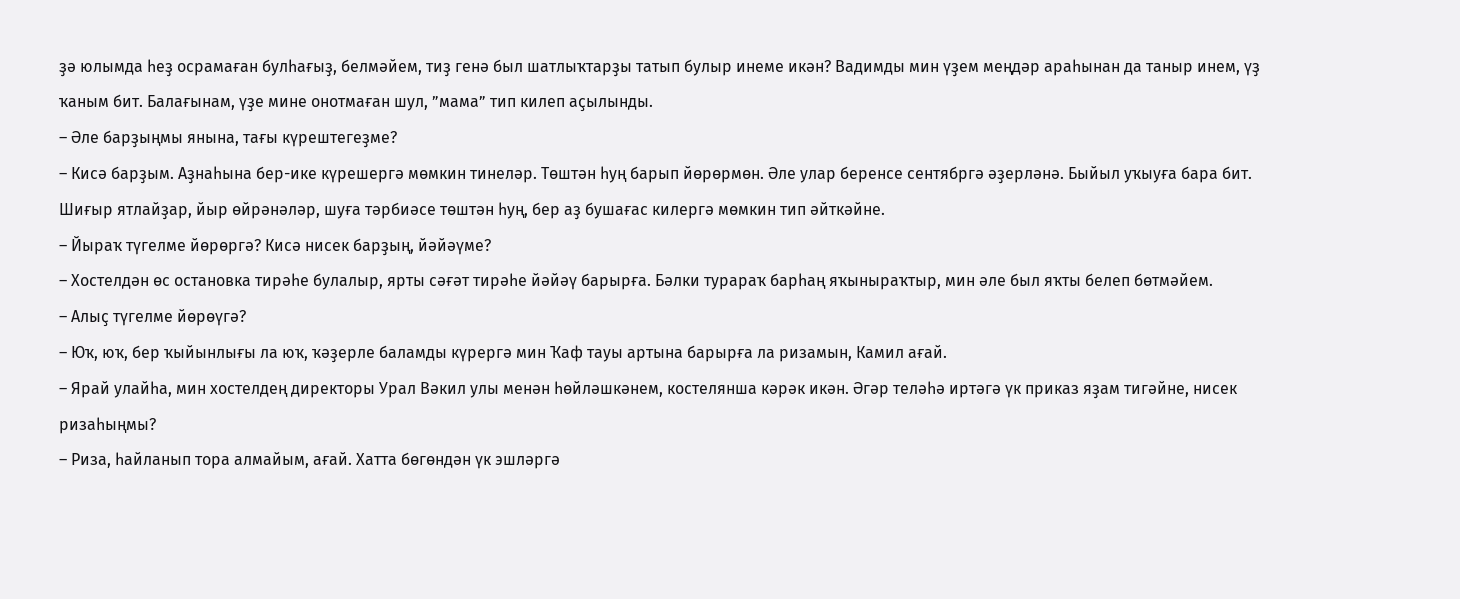ҙә юлымда һеҙ осрамаған булһағыҙ, белмәйем, тиҙ генә был шатлыҡтарҙы татып булыр инеме икән? Вадимды мин үҙем меңдәр араһынан да таныр инем, үҙ ҡаным бит. Балағынам, үҙе мине онотмаған шул, ”мама” тип килеп аҫылынды.
– Әле барҙыңмы янына, тағы күрештегеҙме?
– Кисә барҙым. Аҙнаһына бер-ике күрешергә мөмкин тинеләр. Төштән һуң барып йөрөрмөн. Әле улар беренсе сентябргә әҙерләнә. Быйыл уҡыуға бара бит. Шиғыр ятлайҙар, йыр өйрәнәләр, шуға тәрбиәсе төштән һуң, бер аҙ бушағас килергә мөмкин тип әйткәйне.
– Йыраҡ түгелме йөрөргә? Кисә нисек барҙың, йәйәүме?
– Хостелдән өс остановка тирәһе булалыр, ярты сәғәт тирәһе йәйәү барырға. Бәлки турараҡ барһаң яҡыныраҡтыр, мин әле был яҡты белеп бөтмәйем.
– Алыҫ түгелме йөрөүгә?
– Юҡ, юҡ, бер ҡыйынлығы ла юҡ, ҡәҙерле баламды күрергә мин Ҡаф тауы артына барырға ла ризамын, Камил ағай.
– Ярай улайһа, мин хостелдең директоры Урал Вәкил улы менән һөйләшкәнем, костелянша кәрәк икән. Әгәр теләһә иртәгә үк приказ яҙам тигәйне, нисек ризаһыңмы?
– Риза, һайланып тора алмайым, ағай. Хатта бөгөндән үк эшләргә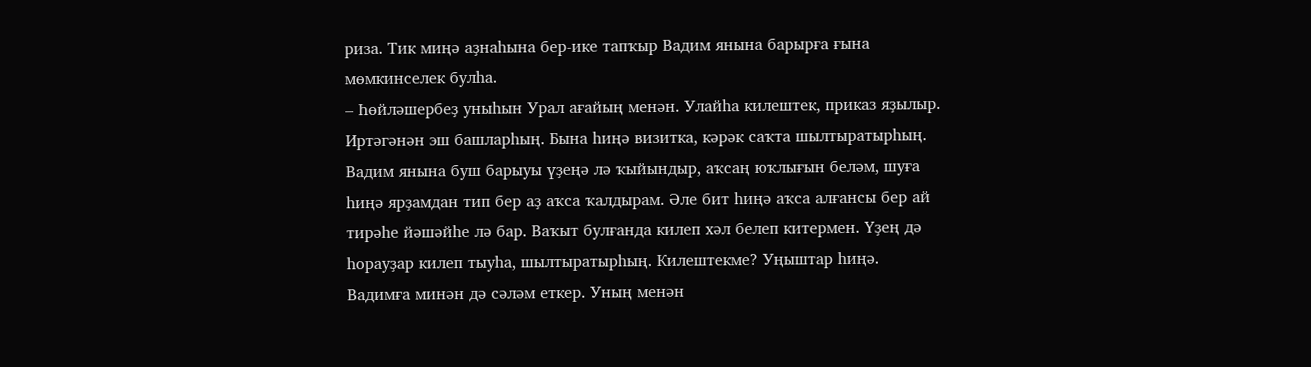риза. Тик миңә аҙнаһына бер-ике тапҡыр Вадим янына барырға ғына мөмкинселек булһа.
– Һөйләшербеҙ уныһын Урал ағайың менән. Улайһа килештек, приказ яҙылыр. Иртәгәнән эш башларһың. Бына һиңә визитка, кәрәк саҡта шылтыратырһың. Вадим янына буш барыуы үҙеңә лә ҡыйындыр, аҡсаң юҡлығын беләм, шуға һиңә ярҙамдан тип бер аҙ аҡса ҡалдырам. Әле бит һиңә аҡса алғансы бер ай тирәһе йәшәйһе лә бар. Ваҡыт булғанда килеп хәл белеп китермен. Үҙең дә һорауҙар килеп тыуһа, шылтыратырһың. Килештекме? Уңыштар һиңә. Вадимға минән дә сәләм еткер. Уның менән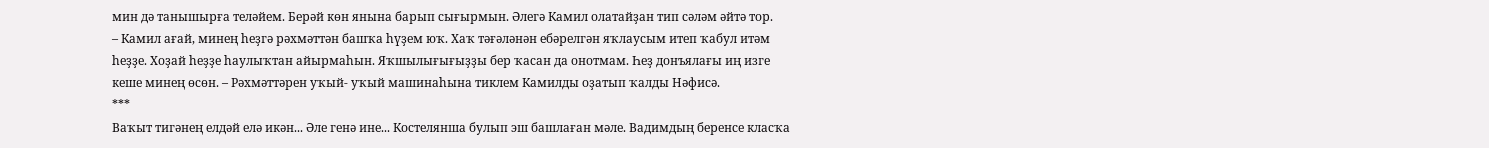мин дә танышырға теләйем. Берәй көн янына барып сығырмын. Әлегә Камил олатайҙан тип сәләм әйтә тор.
– Камил ағай, минең һеҙгә рәхмәттән башҡа һүҙем юҡ. Хаҡ тәғәләнән ебәрелгән яҡлаусым итеп ҡабул итәм һеҙҙе. Хоҙай һеҙҙе һаулыҡтан айырмаһын. Яҡшылығығыҙҙы бер ҡасан да онотмам. Һеҙ донъялағы иң изге кеше минең өсөн. – Рәхмәттәрен уҡый- уҡый машинаһына тиклем Камилды оҙатып ҡалды Нәфисә.
***
Ваҡыт тигәнең елдәй елә икән... Әле генә ине... Костелянша булып эш башлаған мәле. Вадимдың беренсе класҡа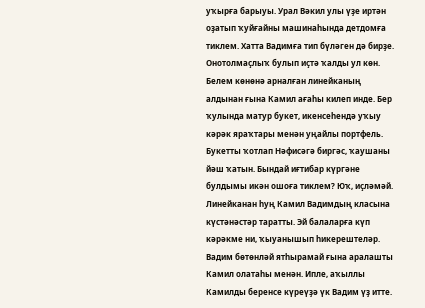уҡырға барыуы. Урал Вәкил улы үҙе иртән оҙатып ҡуйғайны машинаһында детдомға тиклем. Хатта Вадимға тип бүләген дә бирҙе. Онотолмаҫлыҡ булып иҫтә ҡалды ул көн. Белем көнөнә арналған линейканың алдынан ғына Камил ағаһы килеп инде. Бер ҡулында матур букет, икенсеһендә уҡыу кәрәк яраҡтары менән уңайлы портфель. Букетты ҡотлап Нәфисәгә биргәс, ҡаушаны йәш ҡатын. Бындай иғтибар күргәне булдымы икән ошоға тиклем? Юҡ, иҫләмәй. Линейканан һуң Камил Вадимдың класына күстәнәстәр таратты. Эй балаларға күп кәрәкме ни, ҡыуанышып һикерештеләр. Вадим бөтөнләй ятһырамай ғына аралашты Камил олатаһы менән. Ипле, аҡыллы Камилды беренсе күреүҙә үк Вадим үҙ итте.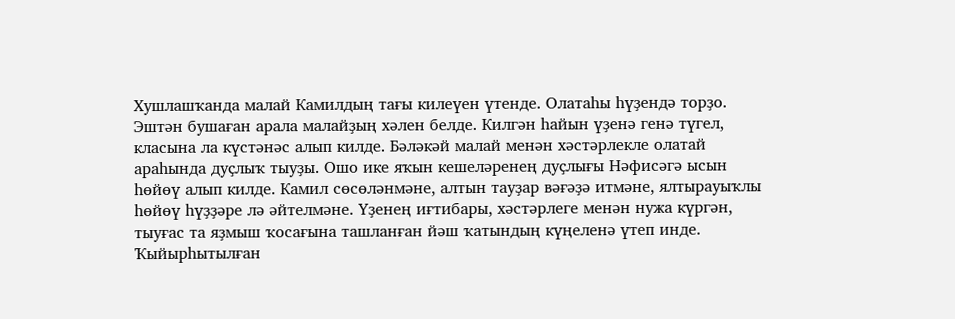Хушлашҡанда малай Камилдың тағы килеүен үтенде. Олатаһы һүҙендә торҙо. Эштән бушаған арала малайҙың хәлен белде. Килгән һайын үҙенә генә түгел, класына ла күстәнәс алып килде. Бәләкәй малай менән хәстәрлекле олатай араһында дуҫлыҡ тыуҙы. Ошо ике яҡын кешеләренең дуҫлығы Нәфисәгә ысын һөйөү алып килде. Камил сөсөләнмәне, алтын тауҙар вәғәҙә итмәне, ялтырауыҡлы һөйөү һүҙҙәре лә әйтелмәне. Үҙенең иғтибары, хәстәрлеге менән нужа күргән, тыуғас та яҙмыш ҡосағына ташланған йәш ҡатындың күңеленә үтеп инде. Ҡыйырһытылған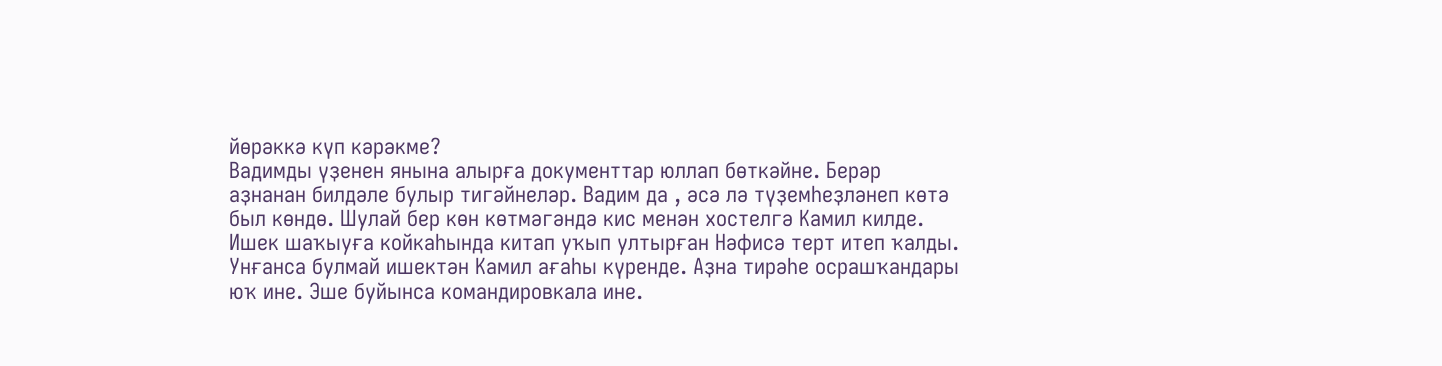йөрәккә күп кәрәкме?
Вадимды үҙенен янына алырға документтар юллап бөткәйне. Берәр аҙнанан билдәле булыр тигәйнеләр. Вадим да , әсә лә түҙемһеҙләнеп көтә был көндө. Шулай бер көн көтмәгәндә кис менән хостелгә Камил килде. Ишек шаҡыуға койкаһында китап уҡып ултырған Нәфисә терт итеп ҡалды. Унғанса булмай ишектән Камил ағаһы күренде. Аҙна тирәһе осрашҡандары юҡ ине. Эше буйынса командировкала ине.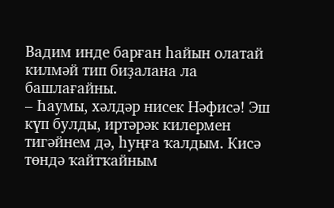Вадим инде барған һайын олатай килмәй тип биҙалана ла башлағайны.
– Һаумы, хәлдәр нисек Нәфисә! Эш күп булды, иртәрәк килермен тигәйнем дә, һуңға ҡалдым. Кисә төндә ҡайтҡайным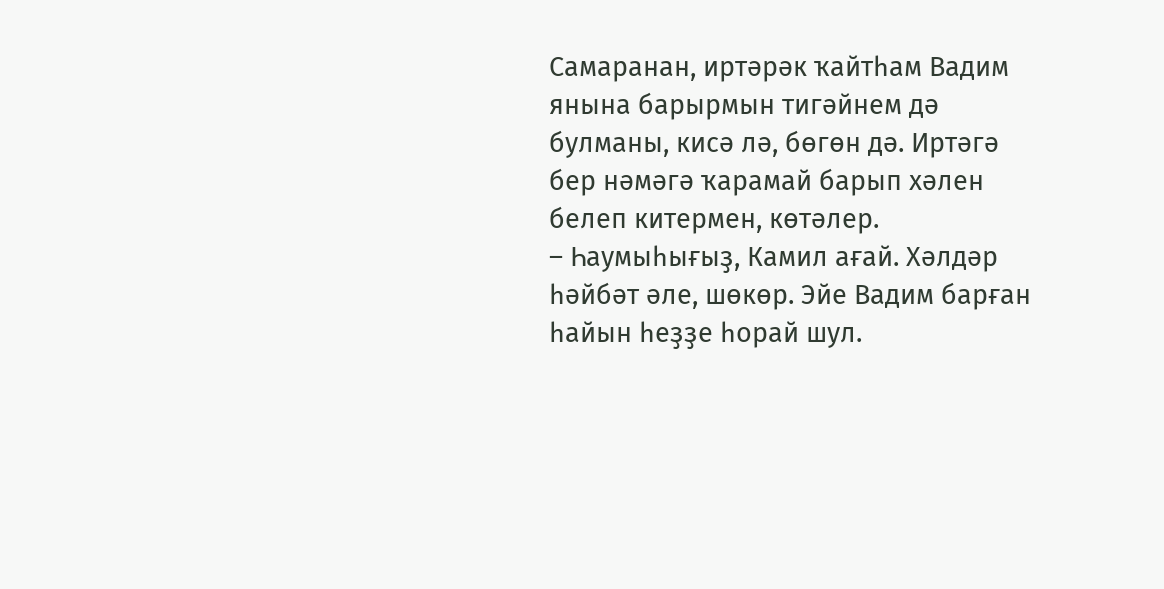Самаранан, иртәрәк ҡайтһам Вадим янына барырмын тигәйнем дә булманы, кисә лә, бөгөн дә. Иртәгә бер нәмәгә ҡарамай барып хәлен белеп китермен, көтәлер.
– Һаумыһығыҙ, Камил ағай. Хәлдәр һәйбәт әле, шөкөр. Эйе Вадим барған һайын һеҙҙе һорай шул.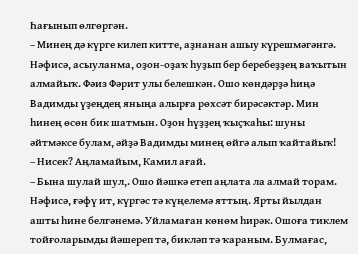Һағынып өлгөргән.
– Минең дә күрге килеп китте, аҙнанан ашыу күрешмәгәнгә. Нәфисә, асыуланма, оҙон-оҙаҡ һуҙып бер беребеҙҙең ваҡытын алмайыҡ. Фәиз Фәрит улы белешкән. Ошо көндәрҙә һиңә Вадимды үҙеңдең яныңа алырға рөхсәт бирәсәктәр. Мин һинең өсөн бик шатмын. Оҙон һүҙҙең ҡыҫҡаһы: шуны әйтмәксе булам, әйҙә Вадимды минең өйгә алып ҡайтайыҡ!
– Нисек? Аңламайым, Камил ағай.
– Бына шулай шул,. Ошо йәшкә етеп аңлата ла алмай торам. Нәфисә, ғәфү ит, күргәс тә күңелемә яттың. Ярты йылдан ашты һине белгәнемә. Уйламаған көнөм һирәк. Ошоға тиклем тойғоларымды йәшереп тә, бикләп тә ҡараным. Булмағас,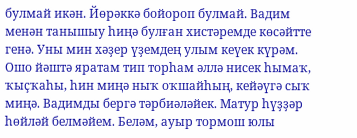булмай икән. Йөрәккә бойороп булмай. Вадим менән танышыу һиңә булған хистәремде көсәйтте генә. Уны мин хәҙер үҙемдең улым кеүек күрәм. Ошо йәштә яратам тип торһам әллә нисек һымаҡ, ҡыҫҡаһы, һин миңә ныҡ оҡшайһың, кейәүгә сыҡ миңә. Вадимды бергә тәрбиәләйек. Матур һүҙҙәр һөйләй белмәйем. Беләм, ауыр тормош юлы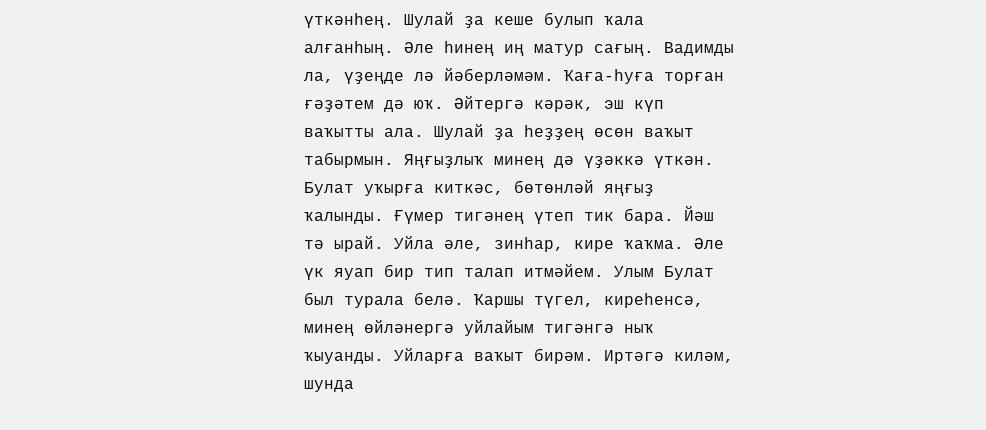үткәнһең. Шулай ҙа кеше булып ҡала алғанһың. Әле һинең иң матур сағың. Вадимды ла, үҙеңде лә йәберләмәм. Ҡаға-һуға торған ғәҙәтем дә юҡ. Әйтергә кәрәк, эш күп ваҡытты ала. Шулай ҙа һеҙҙең өсөн ваҡыт табырмын. Яңғыҙлыҡ минең дә үҙәккә үткән. Булат уҡырға киткәс, бөтөнләй яңғыҙ ҡалынды. Ғүмер тигәнең үтеп тик бара. Йәш тә ырай. Уйла әле, зинһар, кире ҡаҡма. Әле үк яуап бир тип талап итмәйем. Улым Булат был турала белә. Ҡаршы түгел, киреһенсә, минең өйләнергә уйлайым тигәнгә ныҡ ҡыуанды. Уйларға ваҡыт бирәм. Иртәгә киләм, шунда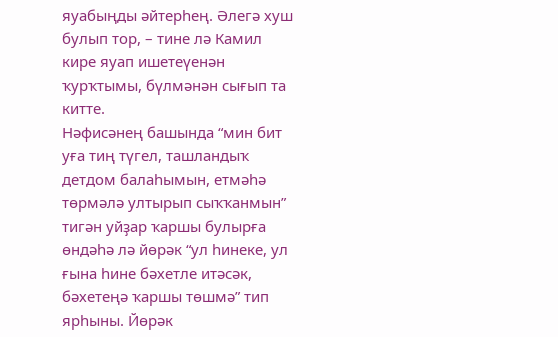яуабыңды әйтерһең. Әлегә хуш булып тор, – тине лә Камил кире яуап ишетеүенән ҡурҡтымы, бүлмәнән сығып та китте.
Нәфисәнең башында “мин бит уға тиң түгел, ташландыҡ детдом балаһымын, етмәһә төрмәлә ултырып сыҡҡанмын” тигән уйҙар ҡаршы булырға өндәһә лә йөрәк “ул һинеке, ул ғына һине бәхетле итәсәк, бәхетеңә ҡаршы төшмә” тип ярһыны. Йөрәк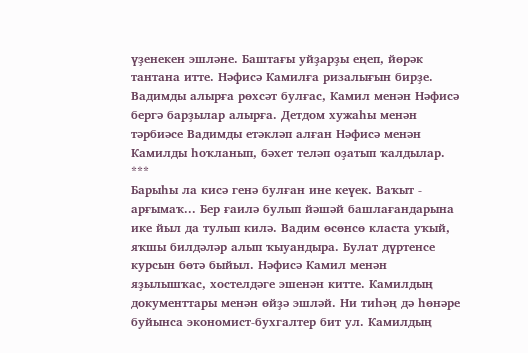үҙенекен эшләне. Баштағы уйҙарҙы еңеп, йөрәк тантана итте. Нәфисә Камилға ризалығын бирҙе.
Вадимды алырға рөхсәт булғас, Камил менән Нәфисә бергә барҙылар алырға. Детдом хужаһы менән тәрбиәсе Вадимды етәкләп алған Нәфисә менән Камилды һоҡланып, бәхет теләп оҙатып ҡалдылар.
***
Барыһы ла кисә генә булған ине кеүек. Ваҡыт - арғымаҡ... Бер ғаилә булып йәшәй башлағандарына ике йыл да тулып килә. Вадим өсөнсө класта уҡый, яҡшы билдәләр алып ҡыуандыра. Булат дүртенсе курсын бөтә быйыл. Нәфисә Камил менән яҙылышҡас, хостелдәге эшенән китте. Камилдың документтары менән өйҙә эшләй. Ни тиһәң дә һөнәре буйынса экономист-бухгалтер бит ул. Камилдың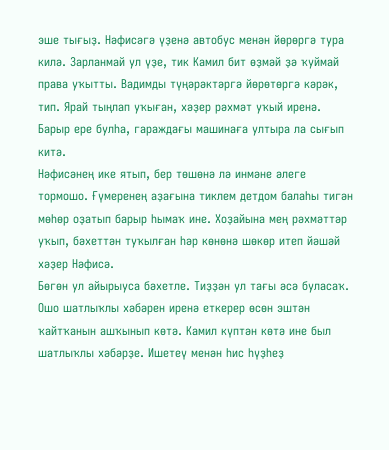эше тығыҙ. Нәфисәгә үҙенә автобус менән йөрөргә тура килә. Зарланмай ул үҙе, тик Камил бит өҙмәй ҙә ҡуймай права уҡытты. Вадимды түңәрәктәргә йөрөтөргә кәрәк, тип. Ярай тыңлап уҡыған, хәҙер рәхмәт уҡый иренә. Барыр ере булһа, гараждағы машинаға ултыра ла сығып китә.
Нәфисәнең ике ятып, бер төшөнә лә инмәне әлеге тормошо. Ғүмеренең аҙағына тиклем детдом балаһы тигән мөһөр оҙатып барыр һымаҡ ине. Хоҙайына мең рәхмәттәр уҡып, бәхеттән туҡылған һәр көнөнә шөкөр итеп йәшәй хәҙер Нәфисә.
Бөгөн ул айырыуса бәхетле. Тиҙҙән ул тағы әсә буласаҡ. Ошо шатлыҡлы хәбәрен иренә еткерер өсөн эштән ҡайтҡанын ашҡынып көтә. Камил күптән көтә ине был шатлыҡлы хәбәрҙе. Ишетеү менән һис һүҙһеҙ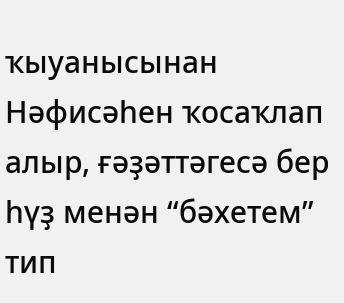ҡыуанысынан Нәфисәһен ҡосаҡлап алыр, ғәҙәттәгесә бер һүҙ менән “бәхетем” тип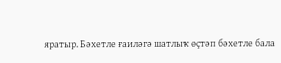яратыр. Бәхетле ғаиләгә шатлыҡ өҫтәп бәхетле бала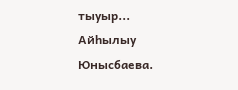тыуыр...
Айһылыу Юнысбаева.